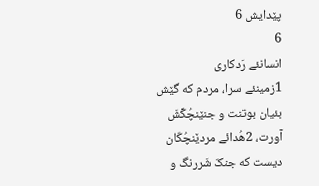پێدایش 6
6
انسانئے رَدکاری
1زمینئے سرا، مردم که گێش بئیان بوتنت و جنێنچُکِّشَ آورت، 2هُدائے مردێنچُکّان دیست که جنکّ شَررنگ و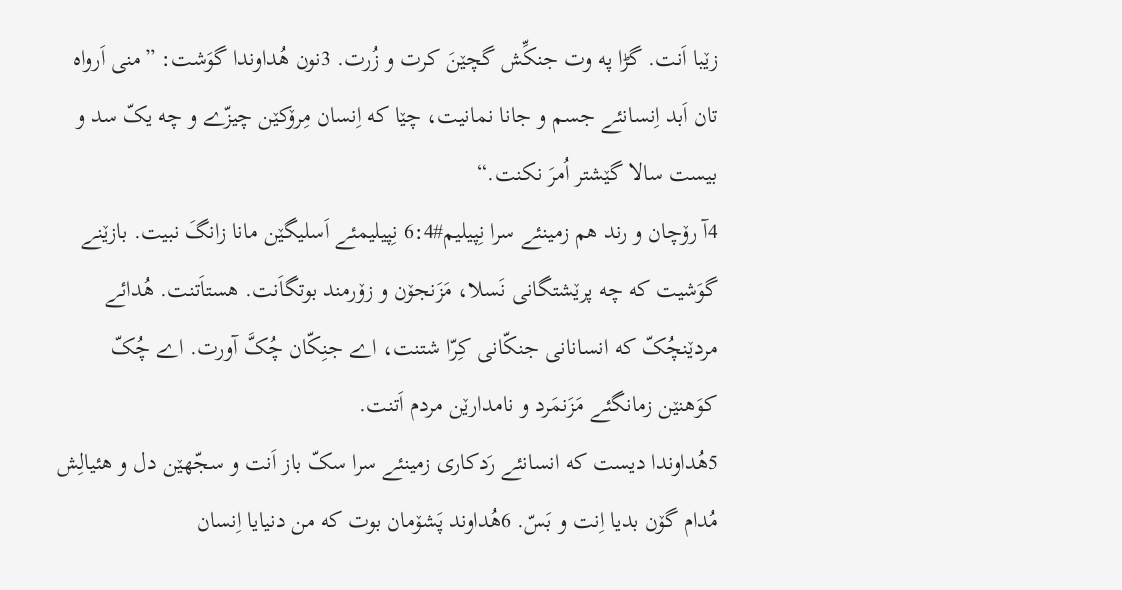زێبا اَنت. گڑا په وت جنکِّش گچێنَ کرت و زُرت. 3نون هُداوندا گوَشت: ”منی اَرواه تان اَبد اِنسانئے جسم و جانا نمانیت، چێا که اِنسان مِرۆکێن چیزّے و چه یکّ سد و بیست سالا گێشتر اُمرَ نکنت.“
4آ رۆچان و رند هم زمینئے سرا نِپیلیم#6:4 نِپیلیمئے اَسلیگێن مانا زانگَ نبیت. بازێنے گوَشیت که چه پرێشتگانی نَسلا، مَزَنجۆن و زۆرمند بوتگاَنت. هستاَتنت. هُدائے مردێنچُکّ که انسانانی جنکّانی کِرّا شتنت، اے جنِکّان چُکَّ آورت. اے چُکّ کوَهنێن زمانگئے مَزَنمَرد و نامدارێن مردم اَتنت.
5هُداوندا دیست که انسانئے رَدکاری زمینئے سرا سکّ باز اَنت و سجّهێن دل و هئیالِش مُدام گۆن بدیا اِنت و بَسّ. 6هُداوند پَشۆمان بوت که من دنیایا اِنسان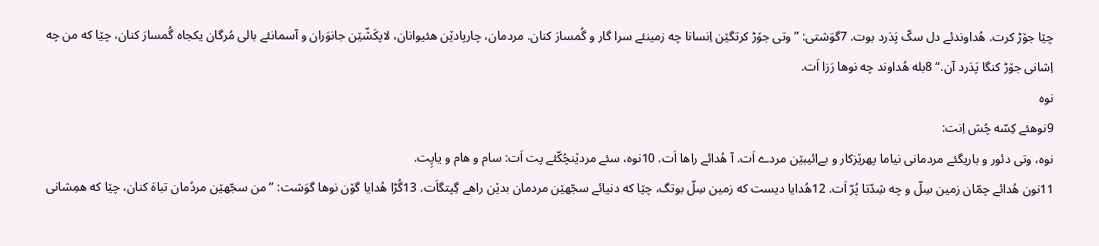چێا جۆڑ کرت. هُداوندئے دل سکّ پَدَرد بوت. 7گوَشتی: ”وتی جۆڑ کرتگێن اِنسانا چه زمینئے سرا گار و گُمسارَ کنان. مردمان، چارپادێن هئیوانان، لاپکَشّێن جانوَران و آسمانئے بالی مُرگان یکجاه گُمسارَ کنان، چێا که من چه اِشانی جۆڑ کنگا پَدَرد آن.“ 8بله هُداوند چه نوها رَزا اَت.
نوه
9نوهئے کِسّه چُش اِنت:
نوه، وتی دئور و باریگئے مردمانی نیاما پهرێزکار و بےائیبێن مردے اَت. آ هُدائے راها اَت. 10نوه، سئے مردێنچُکّئے پت اَت: سام و هام و یاپِت.
11نون هُدائے چمّان زمین سِلّ و چه شِدّتا پُرّ اَت. 12هُدایا دیست که زمین سِلّ بوتگ، چێا که دنیائے سجّهێن مردمان بدێن راهے گِپتگاَت. 13گُڑا هُدایا گۆن نوها گوَشت: ”من سجّهێن مردُمان تباهَ کنان، چێا که همِشانی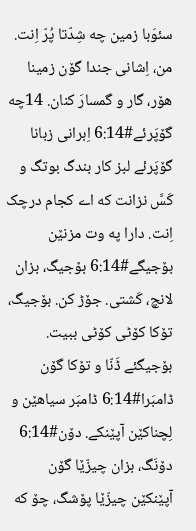سئوَبا زمین چه شِدّتا پُرّ اِنت. من، اِشانی جندا گۆن زمینا هۆر، گار و گمسارَ کنان. 14چه گۆپَرئے#6:14 اِبرانی زبانا گۆپَرئے لبز کار بندگ بوتگ و کَسَّ نزانت که اے کجام درچک اِنت. دارا په وت مزنێن بۆجیگے#6:14 بۆجیگ، بزان لانچ، کَشتی. جۆڑ کن. بۆجیگ، تۆکا کۆٹی کۆٹی ببیت. بۆجیگئے ڈَنّا و تۆکا گۆن ڈامبَرا#6:14 ڈامبَر سیاهێن و لِچناکێن آپێنکے. دۆن#6:14 دۆنَگ، بزان چیزّێا گۆن آپێنکێن چیزّێا پۆشگ، چۆ که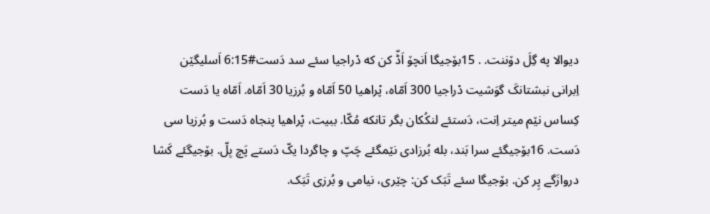دیوالا په گِلَ دۆننت. . 15بۆجیگا اَنچۆ اَڈّ کن که دْراجیا سئے سد دَست#6:15 اَسلیگێن اِبرانی نبشتانکَ گوَشیت دْراجیا 300 اَمّاه، پْراهیا 50 اَمّاه و بُرزیا 30 اَمّاه. اَمّاه یا دَست کِساس نێم میتر اِنت، دَستئے لنکُکان بگر تانکه مُکّا. ببیت، پْراهیا پنجاه دَست و بُرزیا سی دَست. 16بۆجیگئے سرا بَند، بله بُرزادی نێمگئے چَپّ و چاگردا یکّ دَستے پَچ بِلّ. بۆجیگئے کَشا دروازَگے پِر کن. بۆجیگا سئے تَبَک کن: چێری، نیامی و بُرزی تَبَک.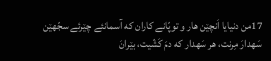17من دنیایا اَنچێن هار و توپّانے کاران که آسمانئے چێرئے سجّهێن سَهدارَ مِرنت، هر سَهدار که دمَ کَشّیت، بێرانَ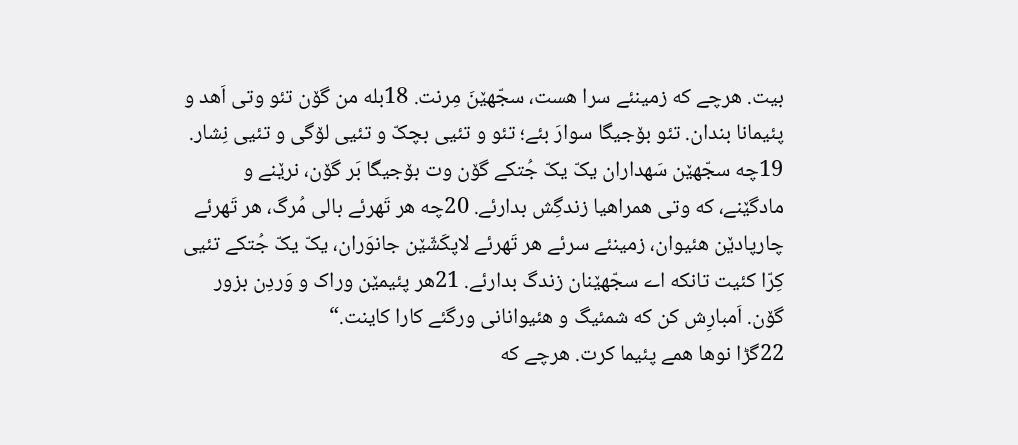بیت. هرچے که زمینئے سرا هست، سجّهێنَ مِرنت. 18بله من گۆن تئو وتی اَهد و پئیمانا بندان. تئو بۆجیگا سوارَ بئے؛ تئو و تئیی بچکّ و تئیی لۆگی و تئیی نِشار. 19چه سجّهێن سَهداران یکّ یکّ جُتکے گۆن وت بۆجیگا بَر گۆن، نرێنے و مادگێنے، که وتی همراهیا زندگِش بدارئے. 20چه هر تَهرئے بالی مُرگ، هر تَهرئے چارپادێن هئیوان، زمینئے سرئے هر تَهرئے لاپکَشّێن جانوَران، یکّ یکّ جُتکے تئیی کِرّا کئیت تانکه اے سجّهێنان زندگ بدارئے. 21هر پئیمێن وراک و وَردِن بزور گۆن. اَمبارِش کن که شمئیگ و هئیوانانی ورگئے کارا کاینت.“
22گڑا نوها همے پئیما کرت. هرچے که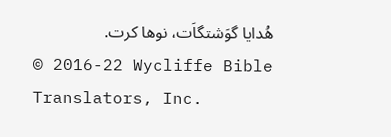هُدایا گوَشتگاَت، نوها کرت.
© 2016-22 Wycliffe Bible Translators, Inc.